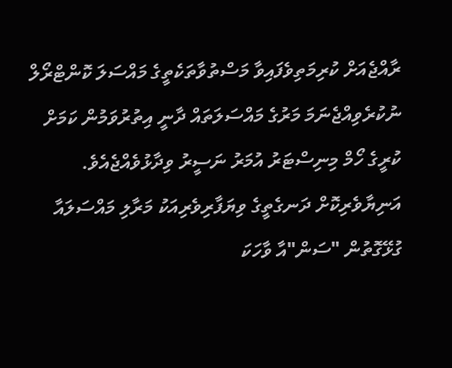ރާއްޖެއަށް ކުރިމަތިވެފައިވާ މަސްތުވާތަކެތީގެ މައްސަލަ ކޮންޓްރޯލް ނުކުރެވިއްޖެނަމަ މަރުގެ މައްސަލަތައް ދާނީ އިތުރުވަމުން ކަމަށް ކުރީގެ ހޯމް މިނިސްޓަރު އުމަރު ނަސީރު ވިދާޅުވެއްޖެއެވެ.
އަނިޔާވެރިކޮށް ދަނގެތީގެ ވިޔަފާރިވެރިއަކު މަރާލި މައްސަލައާ ގުޅޭގޮތުން "ސަން"އާ ވާހަކަ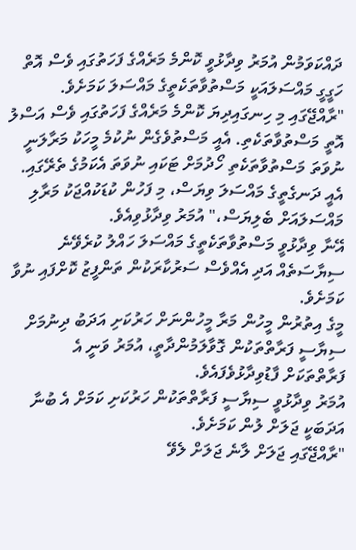ދައްކަވަމުން އުމަރު ވިދާޅުވީ ކޮންމެ މަރެއްގެ ފަހަތުގައި ވެސް އޮތް ހަގީގީ މައްސަލައަކީ މަސްތުވާތަކެތީގެ މައްސަލަ ކަމަށެވެ.
"ރާއްޖޭގައި މި ހިނގައިދިޔަ ކޮންމެ މަރެއްގެ ފަހަތުގައި ވެސް އަސްލު އޮތީ މަސްތުވާތަކެތި. އެއީ މަސްތުވެގެން ނުކުމެ މީހަކު މަރާލަނީ ނުވަތަ މަސްތުވާތަކެތި ހޯދުމަށް ޓަކައި ނުވަތަ އެކަމުގެ ތެރޭގައި. އެއީ ދަނގެތީގެ މައްސަލަ ވިޔަސް، މި ފަހުން ކުޑަކުއްޖަކު މަރާލި މައްސަލައަށް ބެލިޔަސް،" އުމަރު ވިދާޅުވިއެވެ.
އޭނާ ވިދާޅުވީ މަސްތުވާތަކެތީގެ މައްސަލަ ހައްލު ކުރެވޭނެ ސިޔާސަތެއް އަދި އެއްވެސް ސަރުކާރަކުން ތަންފީޒު ކޮށްފައި ނުވާ ކަމަށެވެ.
މީގެ އިތުރުން މީހުން މަރާ މީހުންނަށް ހަރުކަށި އަދަބު ދިނުމަށް ސިޔާސީ ފަރާތްތަކުން ގޮވާލަމުންދާތީ، އުމަރު ވަނީ އެ ފަރާތްތަކަށް ފާޑުވިދާޅުވެފައެވެ.
އުމަރު ވިދާޅުވީ ސިޔާސީ ފަރާތްތަކުން ހަރުކަށި ކަމަށް އެ ބުނާ އަދަބަކީ ޖަލަށް ލުން ކަމަށެވެ.
"ރާއްޖޭގައި ޖަލަށް ލާނެ ޖަލަށް ލެވޭ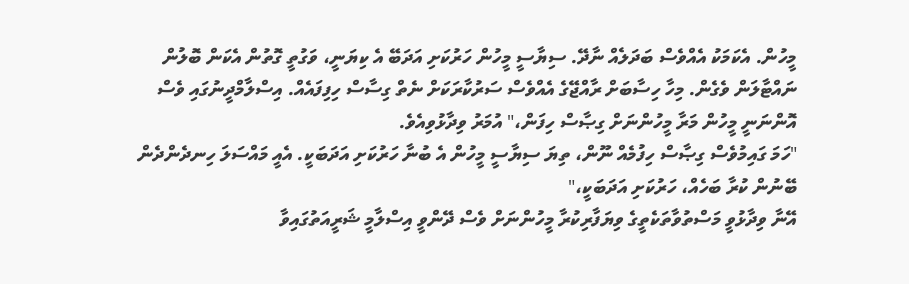މީހުން. އެކަމަކު އެއްވެސް ބަދަލެއް ނާދޭ. ސިޔާސީ މީހުން ހަރުކަށި އަދަބޭ އެ ކިޔަނީ، ވަގުތީ ގޮތުން އެކަން ބޮލުން ނައްޓާލަން ވެގެން. މިހާ ހިސާބަށް ރާއްޖޭގެ އެއްވެސް ސަރުކާރަކަށް ނެތް ގިސާސް ހިފިފައެއް. އިސްލާމްދީނުގައި ވެސް އޮންނަނީ މީހުން މަރާ މީހުންނަށް ގިޞާސް ހިފަން،" އުމަރު ވިދާޅުވިއެވެ.
"ހަމަ ގައިމުވެސް ގިޞާސް ހިފުމެއް ނޫން، ތިޔަ ސިޔާސީ މީހުން އެ ބުނާ ހަރުކަށި އަދަބަކީ. އެއީ މައްސަލަ ހިނދެންދެން ބޭނުން ކުރާ ބަހެއް، ހަރުކަށި އަދަބަކީ،"
އޭނާ ވިދާޅުވީ މަސްތުވާތަކެތީގެ ވިޔަފާރިކުރާ މީހުންނަށް ވެސް ދޭންވީ އިސްލާމީ ޝަރީއަތުގައިވާ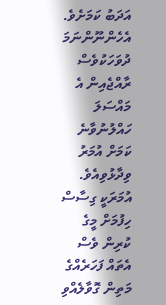އަދަބު ކަމަށެވެ. އެހެންނޫންނަމަ ދުވަހަކުވެސް ރާއްޖެއިން އެ މައްސަލަ ހައްލުނުވާނެ ކަމަށް އުމަރު ވިދާޅުވިއެވެ.
އުމަރަކީ ގިސާސް ހިފުމަށް މީގެ ކުރިން ވެސް އެތައް ފަހަރެއްގެ މަތިން ގޮވާލެއްވި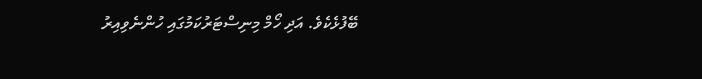ބޭފުޅެކެވެ. އަދި ހޯމް މިނިސްޓަރުކަމުގައި ހުންނެވިއިރު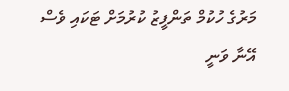މަރުގެ ހުކުމް ތަންފީޒު ކުރުމަށް ޓަކައި ވެސް އޭނާ ވަނީ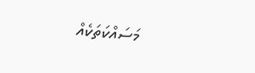މަސައްކަތަކެއް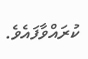ކުރައްވާފައެވެ.